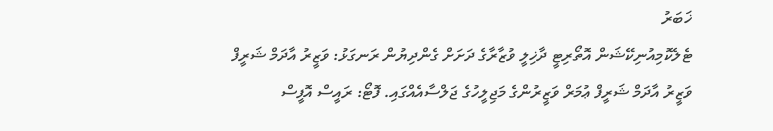ޚަބަރު
ޓެލެކޮމިއުނިކޭޝަން އޮތޯރިޓީ ދާޚިލީ ވުޒާރާގެ ދަށަށް ގެންދިޔުން ރަނގަޅު: ވަޒީރު އާދަމް ޝަރީފް
ވަޒީރު އާދަމް ޝަރީފް ޢުމަރް ވަޒީރުންގެ މަޖިލީހުގެ ޖަލްސާއެއްގައި. ފޮޓޯ: ރައީސް އޮފީސް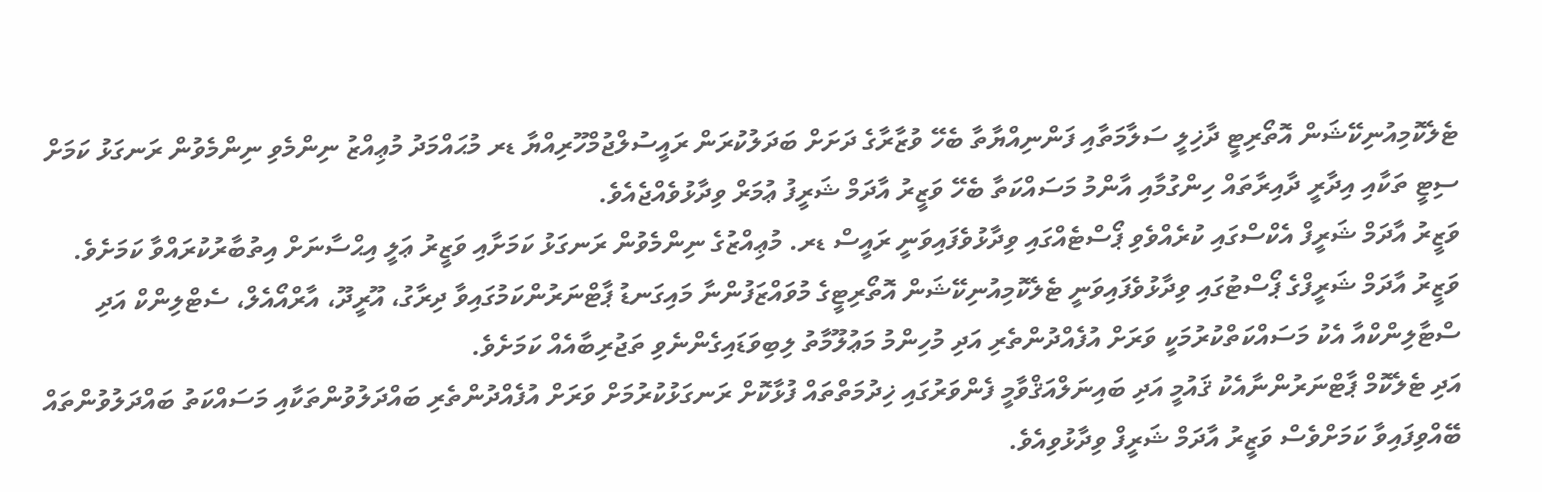ޓެލެކޮމިއުނިކޭޝަން އޮތޯރިޓީ ދާޚިލީ ސަލާމަތާއި ފަންނިއްޔާތާ ބެހޭ ވުޒާރާގެ ދަށަށް ބަދަލުކުރަން ރައީސުލްޖުމްހޫރިއްޔާ ޑރ މުޙައްމަދު މުޢިއްޒު ނިންމެވި ނިންމެވުން ރަނގަޅު ކަމަށް ސިޓީ ތަކާއި އިދާރީ ދާއިރާތައް ހިންގުމާއި އާންމު މަސައްކަތާ ބެހޭ ވަޒީރު އާދަމް ޝަރީފު ޢުމަރް ވިދާޅުވެއްޖެއެވެ.
ވަޒީރު އާދަމް ޝަރީފް އެކްސްގައި ކުރެއްވެވި ޕޯސްޓެއްގައި ވިދާޅުވެފައިވަނީ ރައީސް ޑރ. މުޢިއްޒުގެ ނިންމެވުން ރަނގަޅު ކަމަށާއި ވަޒީރު ޢަލީ އިޙްސާނަށް އިތުބާރުކުރައްވާ ކަމަށެވެ.
ވަޒީރު އާދަމް ޝަރީފްގެ ޕޯސްޓުގައި ވިދާޅުވެފައިވަނީ ޓެލެކޮމިއުނިކޭޝަން އޮތޯރިޓީގެ މުވައްޒަފުންނާ މައިގަނޑު ޕާޓްނަރުންކަމުގައިވާ ދިރާގު، އޫރީދޫ، އާރްއޯއެލް، ސެޓްލިންކް އަދި ސްޓާލިންކްއާ އެކު މަސައްކަތްކުރުމަކީ ވަރަށް އުފެއްދުންތެރި އަދި މުހިންމު މަޢުލޫމާތު ލިބިވަޑައިގެންނެވި ތަޖުރިބާއެއް ކަމަށެވެ.
އަދި ޓެލެކޮމް ޕާޓްނަރުންނާއެކު ޤައުމީ އަދި ބައިނަލްއަޤްވާމީ ފެންވަރުގައި ޚިދުމަތްތައް ފުޅާކޮށް ރަނގަޅުކުރުމަށް ވަރަށް އުފެއްދުންތެރި ބައްދަލުވުންތަކާއި މަސައްކަތު ބައްދަލުވުންތައް ބޭއްވިފައިވާ ކަމަށްވެސް ވަޒީރު އާދަމް ޝަރީފް ވިދާޅުވިއެވެ.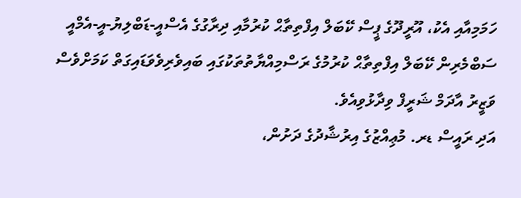ހަމަމިއާއި އެކު، އޫރީދޫގެ ޕީސް ކޭބަލް އިފްތިތާޙް ކުރުމާއި ދިރާގުގެ އެސްއީ-ޑަބްލިޔު-އީ-އެމްއީ ސަބްމެރިން ކޭބަލް އިފްތިތާޙް ކުރުމުގެ ރަސްމިއްޔާތުތަކުގައި ބައިވެރިވެވަޑައިގަތް ކަމަށްވެސް ވަޒީރު އާދަމް ޝަރީފް ވިދާޅުވިއެވެ.
އަދި ރައީސް ޑރ. މުޢިއްޒުގެ އިރުޝާދުގެ ދަށުން،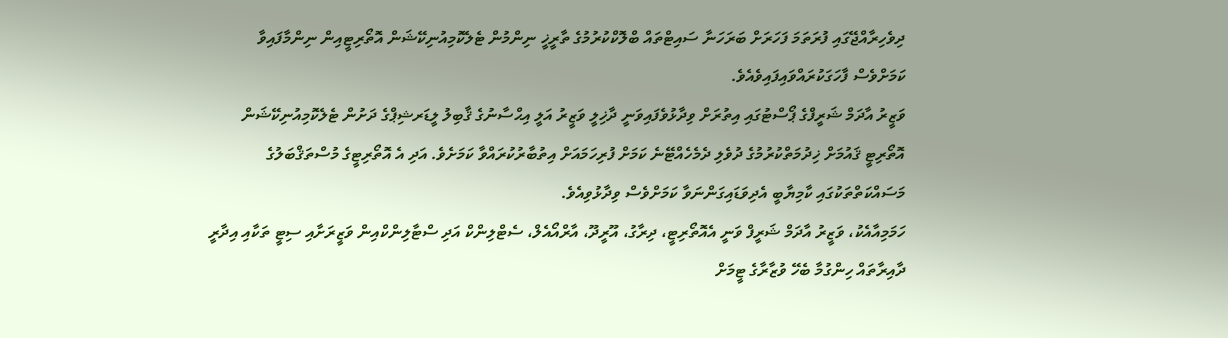ދިވެހިރާއްޖޭގައި ފުރަތަމަ ފަހަރަށް ބަރަހަނާ ސައިޓްތައް ބްލޮކްކުރުމުގެ ތާރީޚީ ނިންމުން ޓެލެކޮމިއުނިކޭޝަން އޮތޯރިޓީއިން ނިންމާފައިވާ ކަމަށްވެސް ފާހަގަކުރައްވައިފައިވެއެވެ.
ވަޒީރު އާދަމް ޝަރީފްގެ ޕޯސްޓުގައި އިތުރަށް ވިދާޅުވެފައިވަނީ ދާޚިލީ ވަޒީރު އަލީ އިޙްސާނުގެ ޤާބިލު ލީޑަރޝިޕްގެ ދަށުން ޓެލެކޮމިއުނިކޭޝަން އޮތޯރިޓީ ޤައުމަށް ޚިދުމަތްކުރުމުގެ ދުވެލި ދެމެހެއްޓޭނެ ކަމަށް ފުރިހަމައަށް އިތުބާރުކުރައްވާ ކަމަށެވެ. އަދި އެ އޮތޯރިޓީގެ މުސްތަޤްބަލުގެ މަސައްކަތްތަކުގައި ކާމިޔާބީ އެދިވަޑައިގަންނަވާ ކަމަށްވެސް ވިދާޅުވިއެވެ.
ހަމަމިއާއެކު، ވަޒީރު އާދަމް ޝަރީފް ވަނީ އެއޮތޯރިޓީ، ދިރާގު، އޫރީދޫ، އާރްއޯއެލް، ސެޓްލިންކް އަދި ސްޓާލިންކްއިން ވަޒީރަށާއި ސިޓީ ތަކާއި އިދާރީ ދާއިރާތައް ހިންގުމާ ބެހޭ ވުޒާރާގެ ޓީމަށް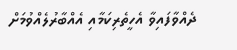ދެއްވާފައިވާ އެހީތެރިކަމާއި އެއްބާރުލެއްވުމަށް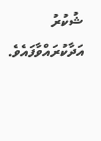ޝުކުރު އަދާކުރައްވާފައެވެ.